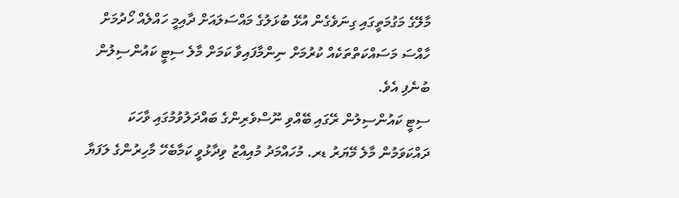މާލޭގެ މަގުމަތީގައި ގިނަވެގެން އުޅޭ ބުޅަލުގެ މައްސަލައަށް ދާއިމީ ހައްލެއް ހޯދުމަށް ހާއްސަ މަސައްކަތްތަކެއް ކުރުމަށް ނިންމާފައިވާ ކަމަށް މާލެ ސިޓީ ކައުންސިލުން ބުނެފި އެވެ.
ސިޓީ ކައުންސިލުން ރޭގައި ބޭއްވި ނޫސްވެރިންގެ ބައްދަލުވުމުގައި ވާހަކަ ދައްކަވަމުން މާލެ މޭޔަރު ޑރ. މުހައްމަދު މުއިއްޒު ވިދާޅުވީ ކަމާބެހޭ މާހިރުންގެ ލަފަޔާ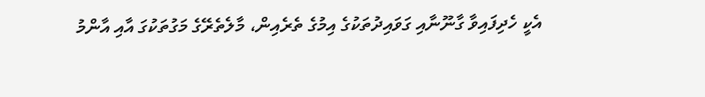އެކީ ހެދިފައިވާ ގާނޫނާއި ގަވައިދުތަކުގެ އިމުގެ ތެރެއިން، މާލެތެރޭގެ މަގުތަކުގަ އާއި އާންމު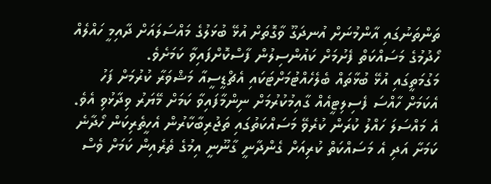ތަންތަނުގައި އާންމުނަށް އުނދަގޫ ވާގޮތަށް އުޅޭ ބުޅަލުގެ މައްސަލައަށް ދާއިމީ ހައްލެއް ހޯދުމުގެ މަސައްކަތް ފެށުމަށް ކައުންސިލުން ފާސްކޮށްފައިވާ ކަމަށެވެ.
މަގުމަތީގައި އުޅޭ ބުޅާތައް ބެލެހެއްޓުމަށްޓަކައި އެޗްޑީސީއާ މަޝްވަރާ ކުރުމަށް ފަހު އެކަމަށް ހާއްސަ ފެސިލިޓީއެއް ގާއިމުކުރުމަށް ނިންމާފައިވާ ކަމަށް މޭޔަރު ވިދާޅުވި އެވެ.
އެ މައްސަލަ ހައްލު ކުރަން ކުރެވޭ މަސައްކަތުގައި ތަޖުރިބާކާރުން އެހީތެރިކަން ހޯދާނެ ކަމަށާ އަދި އެ މަސައްކަތް ކުރިއަށް ގެންދާނީ ގާނޫނީ އިމުގެ ތެރެއިން ކަމަށް ވެސް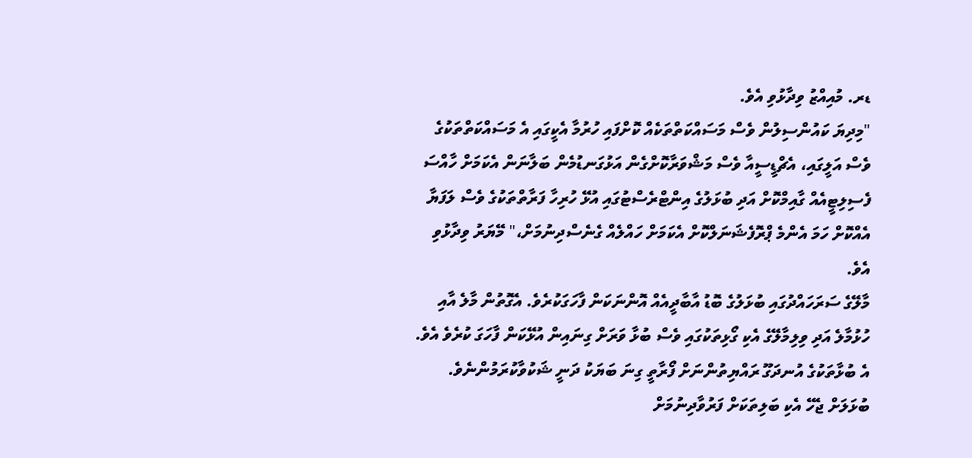ޑރ. މުއިއްޒު ވިދާޅުވި އެވެ.
"މިދިޔަ ކައުންސިލުން ވެސް މަސައްކަތްތަކެއް ކޮށްފައި ހުރުމާ އެކީގައި އެ މަސައްކަތްތަކުގެ ވެސް އަލީގައި، އެޗްޑީސީއާ ވެސް މަޝްވަރާކޮށްގެން އަޅުގަނޑުމެން ބަލާނަން އެކަމަށް ހާއްސަ ފެސިލިޓީއެއް ގާއިމްކޮށް އަދި ބުޅަލުގެ އިންޓްރެސްޓުގައި އުޅޭ ހުރިހާ ފަރާތްތަކުގެ ވެސް ލަފަޔާ އެއްކޮށް ހަމަ އެންމެ ޕްރޮފެޝަނަލްކޮށް އެކަމަށް ހައްލެއް ގެނެސްދިނުމަށް،" މޭޔަރު ވިދާޅުވި އެވެ.
މާލޭގެ ސަރަހައްދުގައި ބުޅަލުގެ ބޮޑު އާބާދީއެއް އޮންނަކަން ފާހަގަކުރެވެ. އެގޮތުން މާލެ އާއި ހުޅުމާލެ އަދި ވިލިމާލޭގެ އެކި ގޯޅިތަކުގައި ވެސް ބުޅާ ވަރަށް ގިނައިން އުޅޭކަން ފާހަގަ ކުރެވެ އެވެ. އެ ބުޅާތަކުގެ އުނދަގޫ ރައްޔިތުންނަށް ފޯރާތީ ގިނަ ބަޔަކު ދަނީ ޝަކުވާކުރަމުންނެވެ.
ބުޅަލަށް ޖެހޭ އެކި ބަލިތަކަށް ފަރުވާދިނުމަށް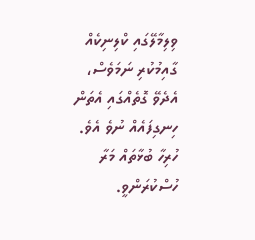ވިލިމާލޭގައި ކްލިނިކެއް ގާއިމުކުރި ނަމަވެސް، އެދެވޭ ގޮތެއްގައި އެތަން ހިނގިފައެއް ނުވެ އެވެ.
ހުރިހާ ބުޅާތައް މަރާ ހުސްކުރަންވީ.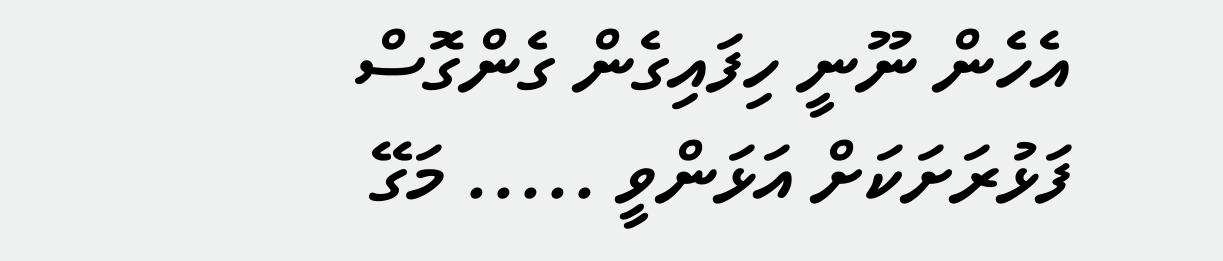އެހެން ނޫނީ ހިފައިގެން ގެންގޮސް ފަޅުރަށަކަށް އަޅަންވީ ..... މަގޭ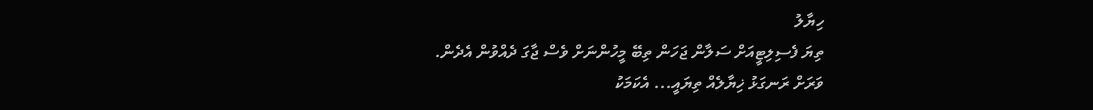ހިޔާލު
ތިޔަ ފެސިލިޓީއަށް ސަލާން ޖަހަން ތިބޭ މީހުންނަށް ވެސް ޖާގަ ދެއްވުން އެދެން.
ވަރަށް ރަނގަޅު ޚިޔާލެއް ތިޔައީ... އެކަމަކު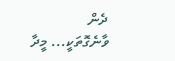ދެން ވާނެގޮތަކީ... މީދާ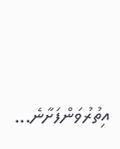އިތުރުވަންފަށާނެ...